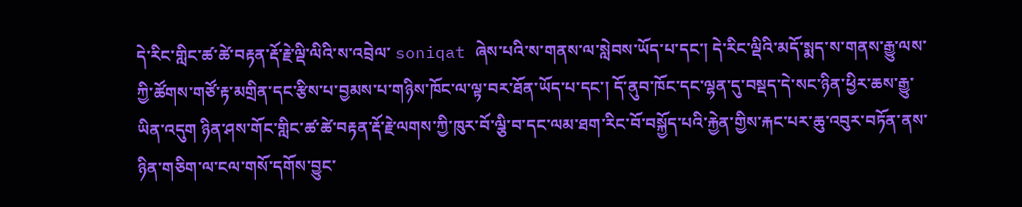དེ་རིང་གླིང་ཚ་ཚེ་བརྟན་རྡོ་རྗེ་ལྡི་ལིའི་ས་འབྲེལ་ soniqat ཞེས་པའི་ས་གནས་ལ་སླེབས་ཡོད་པ་དང་། དེ་རིང་ལྡིའི་མདོ་སྨད་ས་གནས་རྒྱུ་ལས་ཀྱི་ཚོགས་གཙོ་རྟ་མགྲིན་དང་རྩིས་པ་བྱམས་པ་གཉིས་ཁོང་ལ་ལྟ་བར་ཐོན་ཡོད་པ་དང་། དོ་ནུབ་ཁོང་དང་ལྷན་དུ་བསྡད་དེ་སང་ཉིན་ཕྱིར་ཆས་རྒྱུ་ཡིན་འདུག ཉིན་ཤས་གོང་གླིང་ཚ་ཚེ་བརྟན་རྡོ་རྗེ་ལགས་ཀྱི་ཁུར་བོ་ལྕི་བ་དང་ལམ་ཐག་རིང་བོ་བསྐྱོད་པའི་རྐྱེན་གྱིས་རྐང་པར་ཆུ་འབུར་བཏོན་ནས་ཉིན་གཅིག་ལ་ངལ་གསོ་དགོས་བྱུང་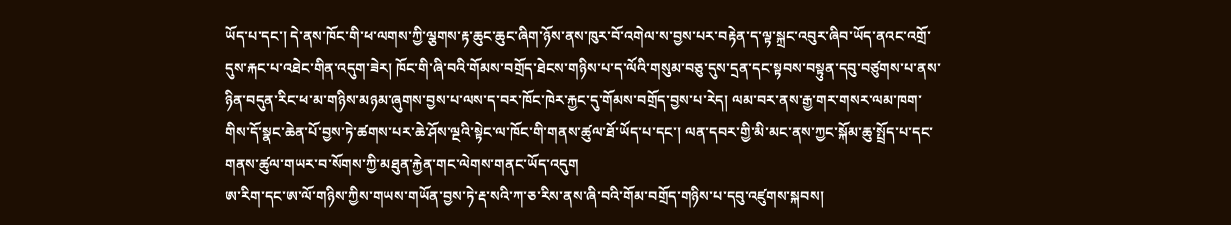ཡོད་པ་དང་། དེ་ནས་ཁོང་གི་ཕ་ལགས་ཀྱི་ལྕགས་རྟ་ཆུང་ཆུང་ཞིག་ཉོས་ནས་ཁུར་བོ་འགེལ་ས་བྱས་པར་བརྟེན་ད་ལྟ་སྐྲང་འབུར་ཞིབ་ཡོད་ནའང་འགྲོ་དུས་རྐང་པ་འཐེང་གིན་འདུག་ཟེར། ཁོང་གི་ཞི་བའི་གོམས་བགྲོད་ཐེངས་གཉིས་པ་ད་ལོའི་གསུམ་བཅུ་དུས་དྲན་དང་སྟབས་བསྟུན་དབུ་བཙུགས་པ་ནས་ཉིན་བདུན་རིང་ཕ་མ་གཉིས་མཉམ་ཞུགས་བྱས་པ་ལས་ད་བར་ཁོང་ཁེར་རྐྱང་དུ་གོམས་བགྲོད་བྱས་པ་རེད། ལམ་བར་ནས་རྒྱ་གར་གསར་ལམ་ཁག་གིས་དོ་སྣང་ཆེན་པོ་བྱས་ཏེ་ཚགས་པར་ཆེ་ཤོས་ལྔའི་སྟེང་ལ་ཁོང་གི་གནས་ཚུལ་ཐོ་ཡོད་པ་དང་། ལན་དབར་གྱི་མི་མང་ནས་ཀྱང་སྐོམ་ཆུ་སྤྲོད་པ་དང་གནས་ཚུལ་གཡར་བ་སོགས་ཀྱི་མཐུན་རྐྱེན་གང་ལེགས་གནང་ཡོད་འདུག
ཨ་རིག་དང་ཨ་ལོ་གཉིས་ཀྱིས་གཡས་གཡོན་བྱས་ཏེ་རྡ་སའི་ཀ་ཅ་རིས་ནས་ཞི་བའི་གོམ་བགྲོད་གཉིས་པ་དབུ་འཛུགས་སྐབས།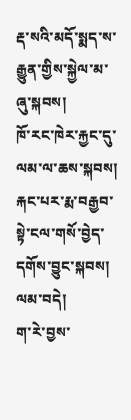རྡ་སའི་མདོ་སྨད་ས་རྒྱུན་གྱིས་སྐྱེལ་མ་ཞུ་སྐབས།
ཁོ་རང་ཁེར་རྐྱང་དུ་ལམ་ལ་ཆས་སྐབས།
རྐང་པར་རྨ་བརྒྱབ་སྟེ་ངལ་གསོ་བྱེད་དགོས་བྱུང་སྐབས།
ལམ་བདེ།
ག་རེ་བྱས་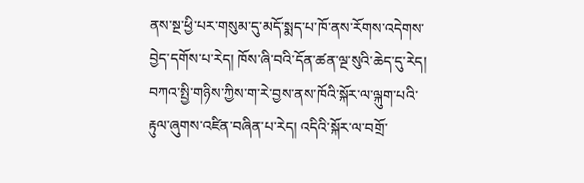ནས་སྔ་ཕྱི་པར་གསུམ་དུ་མདོ་སྨད་པ་ཁོ་ནས་རོགས་འདེགས་བྱེད་དགོས་པ་རེད། ཁོས་ཞི་བའི་དོན་ཚན་ལྔ་སུའི་ཆེད་དུ་རེད། བཀའ་སྤྱི་གཉིས་ཀྱིས་ག་རེ་བྱས་ནས་ཁོའི་སྐོར་ལ་ལྐུག་པའི་རྟུལ་ཞུགས་འཛིན་བཞིན་པ་རེད། འདིའི་སྐོར་ལ་བགྲོ་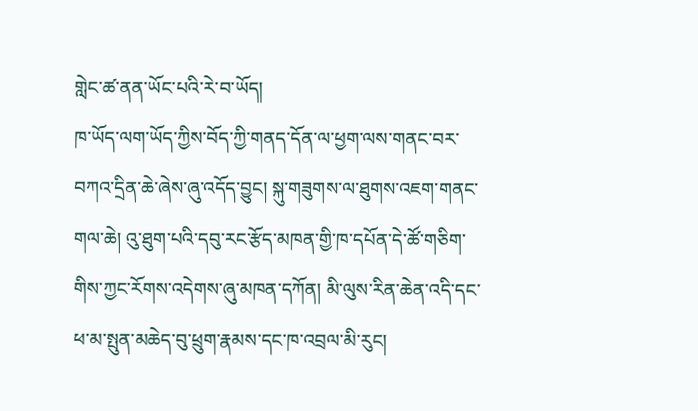གླེང་ཚ་ནན་ཡོང་པའི་རེ་བ་ཡོད།
ཁ་ཡོད་ལག་ཡོད་ཀྱིས་བོད་ཀྱི་གནད་དོན་ལ་ཕྱག་ལས་གནང་བར་བཀའ་དྲིན་ཆེ་ཞེས་ཞུ་འདོད་བྱུང། སྐུ་གཟུགས་ལ་ཐུགས་འཇག་གནང་གལ་ཆེ། འུ་ཐུག་པའི་དབུ་རང་རྩོད་མཁན་གྱི་ཁ་དཔོན་དེ་ཚོ་གཅིག་གིས་ཀྱང་རོགས་འདེགས་ཞུ་མཁན་དཀོན། མི་ལུས་རིན་ཆེན་འདི་དང་ཕ་མ་སྤུན་མཆེད་བུ་ཕྲུག་རྣམས་དང་ཁ་འབྲལ་མི་རུང།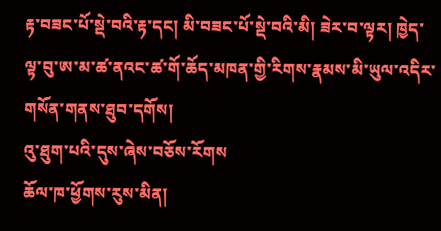རྟ་བཟང་པོ་སྡེ་བའི་རྟ་དང། མི་བཟང་པོ་སྡེ་བའི་མི། ཟེར་བ་ལྟར། ཁྱེད་ལྟ་བུ་ཨ་མ་ཚ་ནའང་ཚ་གོ་ཆོད་མཁན་གྱི་རིགས་རྣམས་མི་ཡུལ་འདིར་གསོན་གནས་ཐུབ་དགོས།
འུ་ཐུག་པའི་དུས་ཞེས་བཅོས་རོགས
ཆོལ་ཁ་ཕྱོགས་རུས་མིན།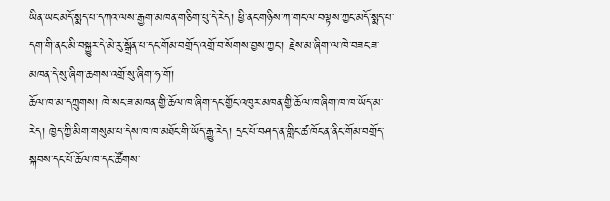ཡིན་ཡང་མདོ་སྨད་པ་དཀའ་ལས་རྒྱག་མཁན་གཅིག་པུ་དེ་རེད། ཕྱི་ནང་གཉིས་ཀ་གང་ལ་བལྟས་ཀྱང་མདོ་སྨད་པ་དག་གི་ནང་མི་བསྐྱུར་དེ་མེ་རུ་སྒྲོན་པ་དང་གོམ་བགྲོད་འགྲོ་བ་སོགས་བྱས་ཀྱང་། རྗེས་མ་ཞིག་ལ་ཁེ་བཟང་ཟ་མཁན་དེ་སུ་ཞིག་ཆགས་འགྲོ་སུ་ཞིག་ཧ་གོ།
ཆོལ་ཁ་མ་དཀྲུགས། ཁེ་སང་ཟ་མཁན་གྱི་ཆོལ་ཁ་ཞིག་དང་གྱོང་འཁུར་མཁན་གྱི་ཆོལ་ཁ་ཞིག་ཁ་ཁ་ཡོད་མ་རེད། ཁྱེད་ཀྱི་མིག་གསུམ་པ་དེས་ཁ་ཁ་མཐོང་གི་ཡོད་རྒྱུ་རེད། དྲང་པོ་བཤད་ན་གླིང་ཚ་ཁོང་ན་ནིང་གོམ་བགྲོད་སྐབས་དང་པོ་ཆོལ་ཁ་དང་ཚོགས་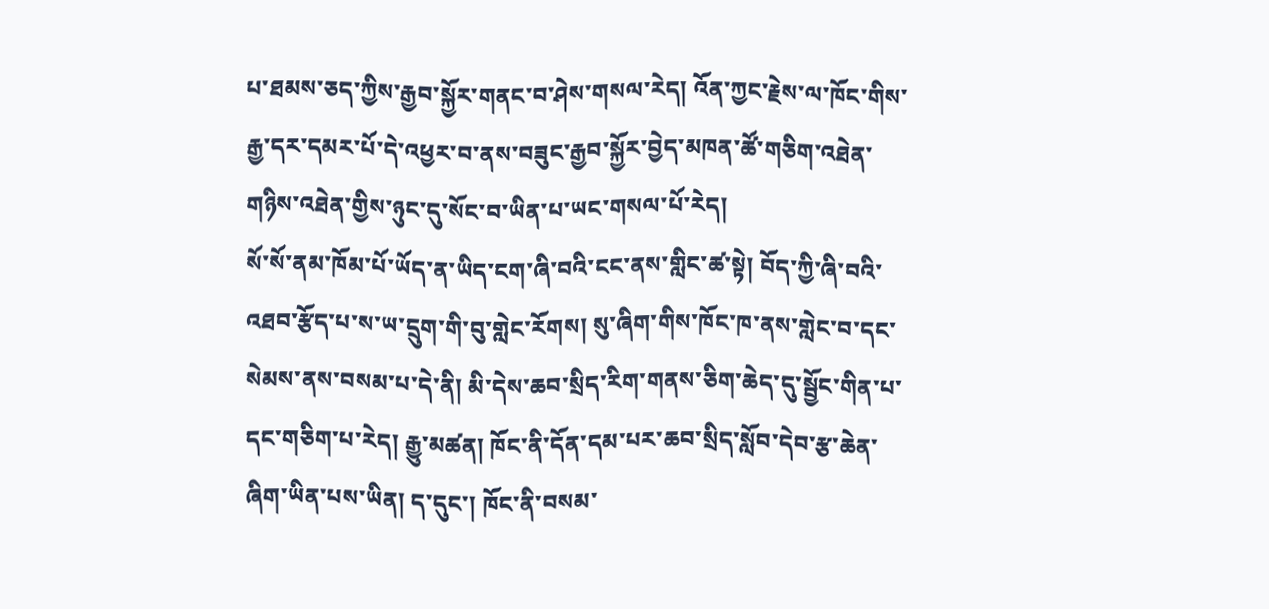པ་ཐམས་ཅད་ཀྱིས་རྒྱབ་སྐྱོར་གནང་བ་ཤེས་གསལ་རེད། འོན་ཀྱང་རྗེས་ལ་ཁོང་གིས་རྒྱ་དར་དམར་པོ་དེ་འཕྱར་བ་ནས་བཟུང་རྒྱབ་སྐྱོར་བྱེད་མཁན་ཚོ་གཅིག་འཐེན་གཉིས་འཐེན་གྱིས་ཉུང་དུ་སོང་བ་ཡིན་པ་ཡང་གསལ་པོ་རེད།
སོ་སོ་ནམ་ཁོམ་པོ་ཡོད་ན་ཡིད་ངག་ཞི་བའི་ངང་ནས་གླིང་ཚ་སྟེ། བོད་ཀྱི་ཞི་བའི་འཐབ་རྩོད་པ་ས་ཡ་དྲུག་གི་བུ་གླེང་རོགས། སུ་ཞིག་གིས་ཁོང་ཁ་ནས་གླེང་བ་དང་སེམས་ནས་བསམ་པ་དེ་ནི། མི་དེས་ཆབ་སྲིད་རིག་གནས་ཅིག་ཆེད་དུ་སྦྱོང་གིན་པ་དང་གཅིག་པ་རེད། རྒྱུ་མཚན། ཁོང་ནི་དོན་དམ་པར་ཆབ་སྲིད་སློབ་དེབ་རྩ་ཆེན་ཞིག་ཡིན་པས་ཡིན། ད་དུང་། ཁོང་ནི་བསམ་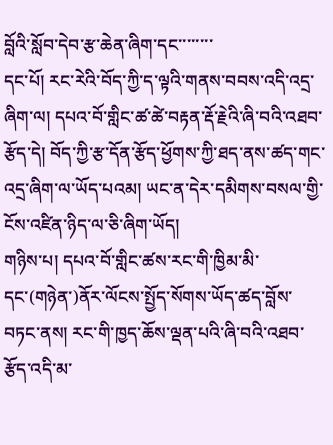བློའི་སློབ་དེབ་རྩ་ཆེན་ཞིག་དང་་་་་་་་
དང་པོ། རང་རེའི་བོད་ཀྱི་ད་ལྟའི་གནས་བབས་འདི་འདྲ་ཞིག་ལ། དཔའ་བོ་གླིང་ཚ་ཚེ་བརྟན་རྡོ་རྗེའི་ཞི་བའི་འཐབ་རྩོད་དེ། བོད་ཀྱི་རྩ་དོན་རྩོད་ཕྱོགས་ཀྱི་ཐད་ནས་ཚད་གང་འདྲ་ཞིག་ལ་ཡོད་པའམ། ཡང་ན་དེར་དམིགས་བསལ་གྱི་ངོས་འཛིན་ཉིད་ལ་ཅི་ཞིག་ཡོད།
གཉིས་པ། དཔའ་བོ་གླིང་ཚས་རང་གི་ཁྱིམ་མི་དང་(གཉེན་)ནོར་ལོངས་སྤྱོད་སོགས་ཡོད་ཚད་བློས་བཏང་ནས། རང་གི་ཁྱད་ཆོས་ལྡན་པའི་ཞི་བའི་འཐབ་རྩོད་འདི་མ་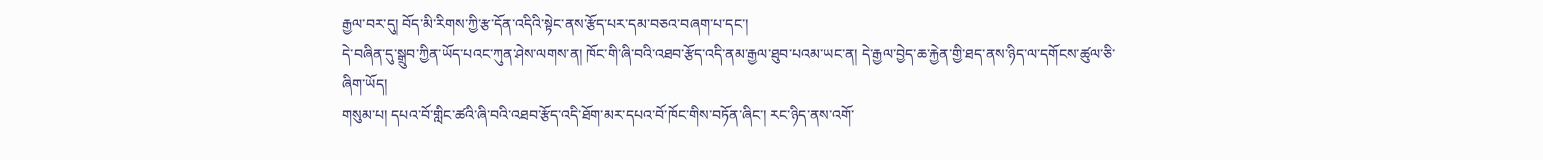རྒྱལ་བར་དུ། བོད་མི་རིགས་ཀྱི་རྩ་དོན་འདིའི་སྟེང་ནས་རྩོད་པར་དམ་བཅའ་བཞག་པ་དང་།
དེ་བཞིན་དུ་སྒྲུབ་ཀྱིན་ཡོད་པའང་ཀུན་ཤེས་ལགས་ན། ཁོང་གི་ཞི་བའི་འཐབ་རྩོད་འདི་ནམ་རྒྱལ་ཐུབ་པའམ་ཡང་ན། དེ་རྒྱལ་བྱེད་ཆ་རྐྱེན་གྱི་ཐད་ནས་ཉིད་ལ་དགོངས་ཚུལ་ཅི་ཞིག་ཡོད།
གསུམ་པ། དཔའ་བོ་གླིང་ཚའི་ཞི་བའི་འཐབ་རྩོད་འདི་ཐོག་མར་དཔའ་བོ་ཁོང་གིས་བཏོན་ཞིང་། རང་ཉིད་ནས་འགོ་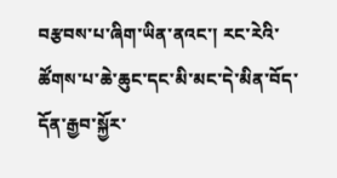བརྩབས་པ་ཞིག་ཡིན་ནའང་། རང་རེའི་ཚོགས་པ་ཆེ་ཆུང་དང་མི་མང་དེ་མིན་བོད་དོན་རྒྱབ་སྐྱོར་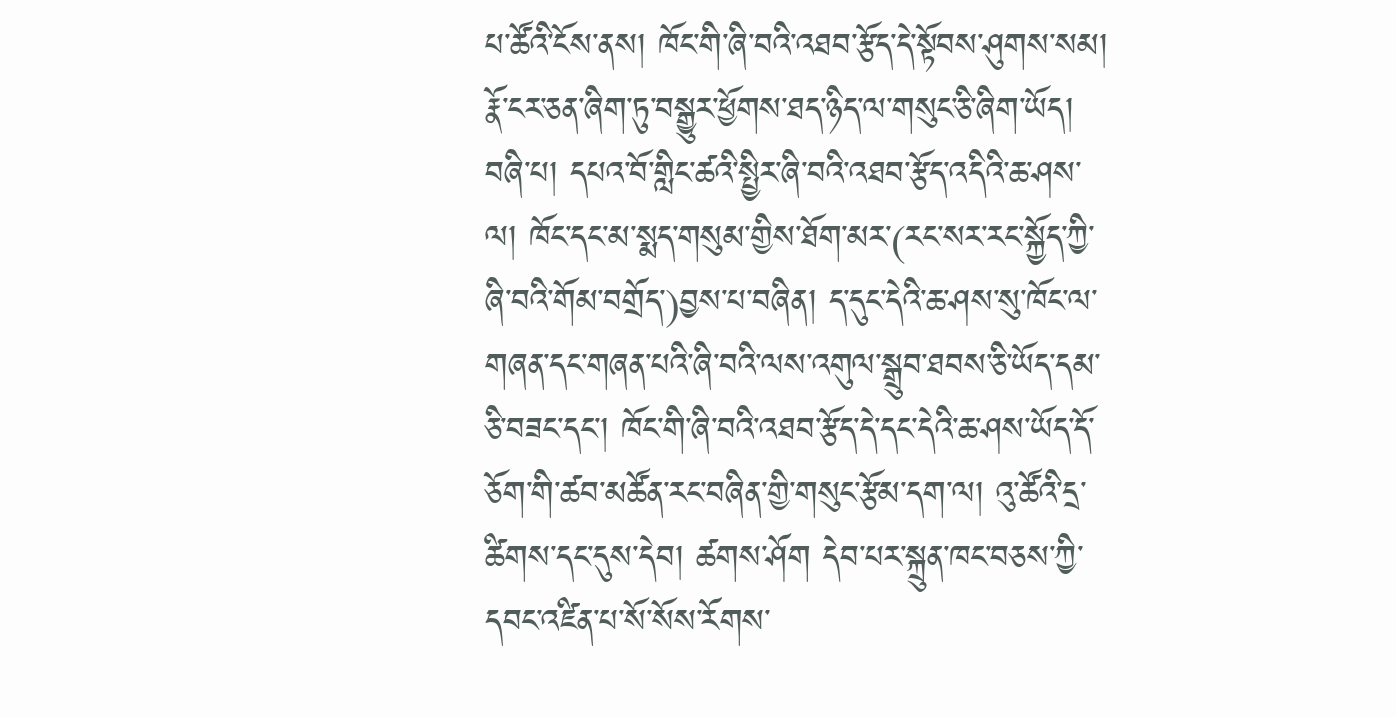པ་ཚོའི་ངོས་ནས། ཁོང་གི་ཞི་བའི་འཐབ་རྩོད་དེ་སྟོབས་ཤུགས་སམ། རྣོ་ངར་ཅན་ཞིག་ཏུ་བསྒྱུར་ཕྱོགས་ཐད་ཉིད་ལ་གསུང་ཅི་ཞིག་ཡོད།
བཞི་པ། དཔའ་བོ་གླིང་ཚའི་སྤྱིར་ཞི་བའི་འཐབ་རྩོད་འདིའི་ཆ་ཤས་ལ། ཁོང་དང་མ་སྨད་གསུམ་གྱིས་ཐོག་མར་(རང་སར་རང་སྐྱོད་ཀྱི་ཞི་བའི་གོམ་བགྲོད་)བྱས་པ་བཞིན། ད་དུང་དེའི་ཆ་ཤས་སུ་ཁོང་ལ་གཞན་དང་གཞན་པའི་ཞི་བའི་ལས་འགུལ་སྒྲུབ་ཐབས་ཅི་ཡོད་དམ་ཅི་བཟང་དང་། ཁོང་གི་ཞི་བའི་འཐབ་རྩོད་དེ་དང་དེའི་ཆ་ཤས་ཡོད་དོ་ཅོག་གི་ཚབ་མཚོན་རང་བཞིན་གྱི་གསུང་རྩོམ་དག་ལ། འུ་ཚོའི་དྲ་ཚིགས་དང་དུས་དེབ། ཚགས་ཤོག དེབ་པར་སྐྲུན་ཁང་བཅས་ཀྱི་དབང་འཛིན་པ་སོ་སོས་རོགས་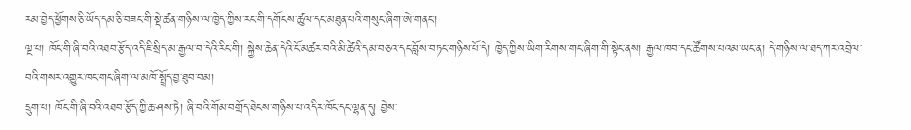རམ་བྱེད་ཕྱོགས་ཅི་ཡོད་དམ་ཅི་བཟང་གི་སྡེ་ཚན་གཉིས་ལ་ཁྱེད་ཀྱིས་རང་གི་དགོངས་ཚུལ་དང་མཐུན་པའི་གསུང་ཞིག་ཨེ་གནང་།
ལྔ་པ། ཁོང་གི་ཞི་བའི་འཐབ་རྩོད་འདི་ཇི་སྲིད་མ་རྒྱལ་བ་དེའི་རིང་གི། སྐྱེས་ཆེན་དེའི་ངོ་མཚར་བའི་མི་ཚེའི་དམ་བཅའ་དང་བློས་བཏང་གཉིས་པོ་དེ། ཁྱེད་ཀྱིས་ཡིག་རིགས་གང་ཞིག་གི་སྟེང་ནས། རྒྱལ་ཁབ་དང་ཚོགས་པའམ་ཡང་ན། དེ་གཉིས་ལ་ཐད་ཀར་འབྲེལ་བའི་གསར་འགྱུར་ཁང་གང་ཞིག་ལ་མཁོ་སྤྲོད་བྱ་ཐུབ་བམ།
དྲུག་པ། ཁོང་གི་ཞི་བའི་འཐབ་རྩོད་ཀྱི་ཆ་ཤས་ཏེ། ཞི་བའི་གོམ་བགྲོད་ཐེངས་གཉིས་པ་འདིར་ཁོང་དང་ལྷན་དུ། བྱེས་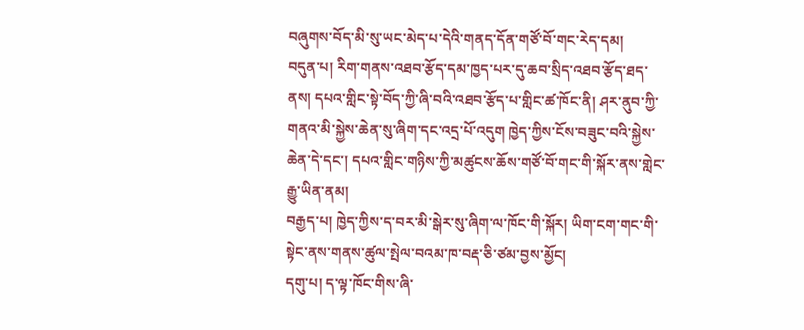བཞུགས་བོད་མི་སུ་ཡང་མེད་པ་དེའི་གནད་དོན་གཙོ་བོ་གང་རེད་དམ།
བདུན་པ། རིག་གནས་འཐབ་རྩོད་དམ་ཁྱད་པར་དུ་ཆབ་སྲིད་འཐབ་རྩོད་ཐད་ནས། དཔའ་གླིང་སྟེ་བོད་ཀྱི་ཞི་བའི་འཐབ་རྩོད་པ་གླིང་ཚ་ཁོང་ནི། ཤར་ནུབ་ཀྱི་གནའ་མི་སྐྱེས་ཆེན་སུ་ཞིག་དང་འདྲ་པོ་འདུག ཁྱེད་ཀྱིས་ངོས་བཟུང་བའི་སྐྱེས་ཆེན་དེ་དང་། དཔའ་གླིང་གཉིས་ཀྱི་མཚུངས་ཆོས་གཙོ་བོ་གང་གི་སྐོར་ནས་གླེང་རྒྱུ་ཡིན་ནམ།
བརྒྱད་པ། ཁྱེད་ཀྱིས་ད་བར་མི་སྒེར་སུ་ཞིག་ལ་ཁོང་གི་སྐོར། ཡིག་ངག་གང་གི་སྟེང་ནས་གནས་ཚུལ་སྤེལ་བའམ་ཁ་བརྡ་ཅི་ཙམ་བྱས་མྱོང།
དགུ་པ། ད་ལྟ་ཁོང་གིས་ཞི་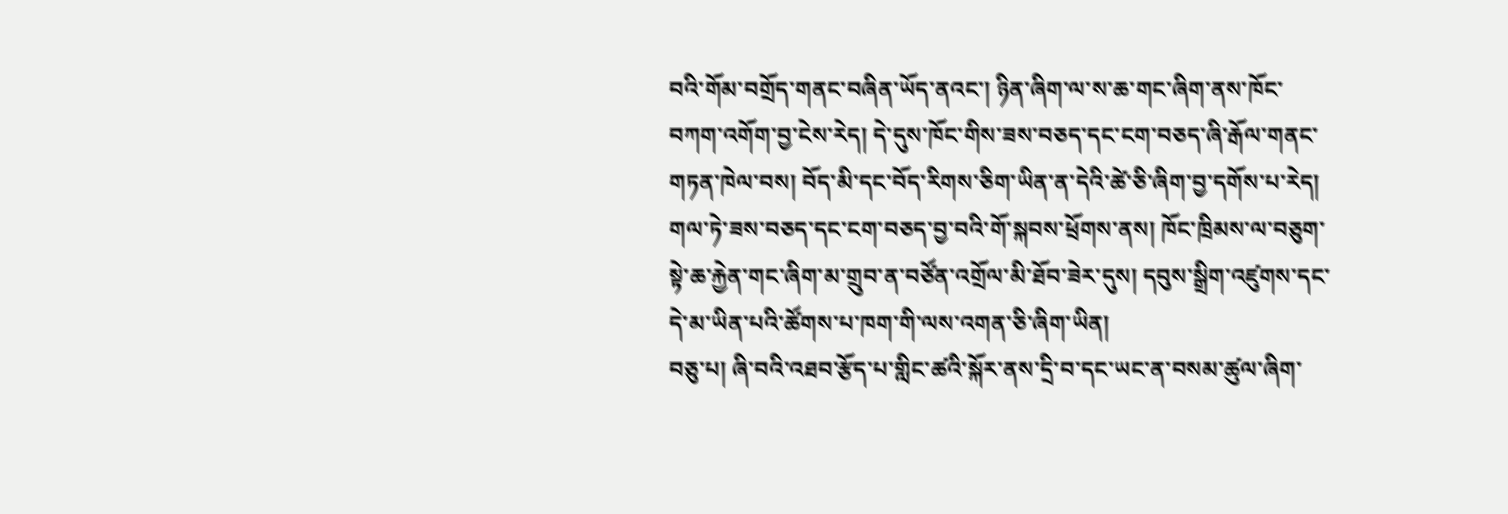བའི་གོམ་བགྲོད་གནང་བཞིན་ཡོད་ནའང་། ཉིན་ཞིག་ལ་ས་ཆ་གང་ཞིག་ནས་ཁོང་བཀག་འགོག་བྱ་ངེས་རེད། དེ་དུས་ཁོང་གིས་ཟས་བཅད་དང་ངག་བཅད་ཞི་རྒོལ་གནང་གཏན་ཁེལ་བས། བོད་མི་དང་བོད་རིགས་ཅིག་ཡིན་ན་དེའི་ཚེ་ཅི་ཞིག་བྱ་དགོས་པ་རེད།
གལ་ཏེ་ཟས་བཅད་དང་ངག་བཅད་བྱ་བའི་གོ་སྐབས་ཕྲོགས་ནས། ཁོང་ཁྲིམས་ལ་བཅུག་སྟེ་ཆ་རྐྱེན་གང་ཞིག་མ་གྲུབ་ན་བཙོན་འགྲོལ་མི་ཐོབ་ཟེར་དུས། དབུས་སྒྲིག་འཛུགས་དང་དེ་མ་ཡིན་པའི་ཚོགས་པ་ཁག་གི་ལས་འགན་ཅི་ཞིག་ཡིན།
བཅུ་པ། ཞི་བའི་འཐབ་རྩོད་པ་གླིང་ཚའི་སྐོར་ནས་དྲི་བ་དང་ཡང་ན་བསམ་ཚུལ་ཞིག་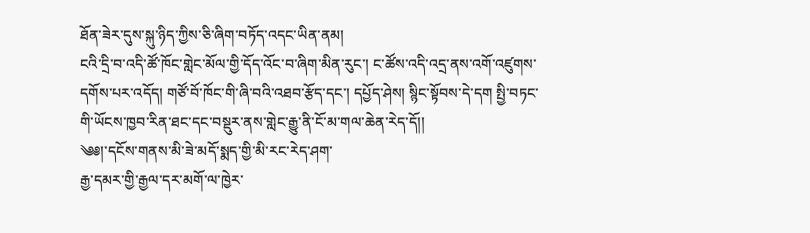ཐོན་ཟེར་དུས་སྐུ་ཉིད་ཀྱིས་ཅི་ཞིག་བཏོད་འདང་ཡིན་ནམ།
ངའི་དྲི་བ་འདི་ཚོ་ཁོང་གླེང་མོལ་གྱི་དོད་འོང་བ་ཞིག་མིན་རུང་། ང་ཚོས་འདི་འདྲ་ནས་འགོ་འཛུགས་དགོས་པར་འདོད། གཙོ་བོ་ཁོང་གི་ཞི་བའི་འཐབ་རྩོད་དང་། དཔྱོད་ཤེས། སྙིང་སྟོབས་དེ་དག སྤྱི་བཏང་གི་ཡོངས་ཁྱབ་རིན་ཐང་དང་བསྡུར་ནས་གླེང་རྒྱུ་ནི་ངོ་མ་གལ་ཆེན་རེད་དོ།།
༄༅།་དངོས་གནས་མི་ཟེ་མདོ་སྨད་གྱི་མི་རང་རེད་ཤག་
རྒྱ་དམར་གྱི་རྒྱལ་དར་མགོ་ལ་ཁྱེར་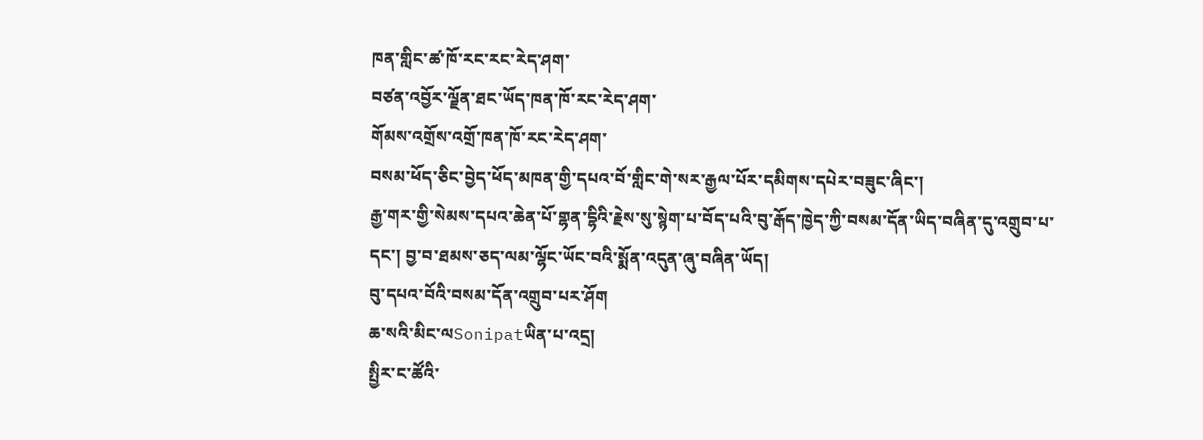ཁན་གླིང་ཚ་ཁོ་རང་རང་རེད་ཤག་
བཙན་འབྱོར་ལྗོན་ཐང་ཡོད་ཁན་ཁོ་རང་རེད་ཤག་
གོམས་འགྲོས་འགྲོ་ཁན་ཁོ་རང་རེད་ཤག་
བསམ་ཕོད་ཅིང་བྱེད་ཕོད་མཁན་གྱི་དཔའ་བོ་གླིང་གེ་སར་རྒྱལ་པོར་དམིགས་དཔེར་བཟུང་ཞིང་།
རྒྱ་གར་གྱི་སེམས་དཔའ་ཆེན་པོ་གྷན་དྷིའི་རྗེས་སུ་སྙེག་པ་བོད་པའི་བུ་རྒོད་ཁྱེད་ཀྱི་བསམ་དོན་ཡིད་བཞིན་དུ་འགྲུབ་པ་དང་། བྱ་བ་ཐམས་ཅད་ལམ་ལྷོང་ཡོང་བའི་སྨོན་འདུན་ཞུ་བཞིན་ཡོད།
བུ་དཔའ་བོའི་བསམ་དོན་འགྲུབ་པར་ཤོག
ཆ་སའི་མིང་ལSonipatཡིན་པ་འདྲ།
སྤྱིར་ང་ཚོའི་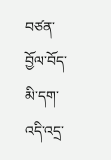བཙན་བྱོལ་བོད་མི་དག་འདི་འདྲ་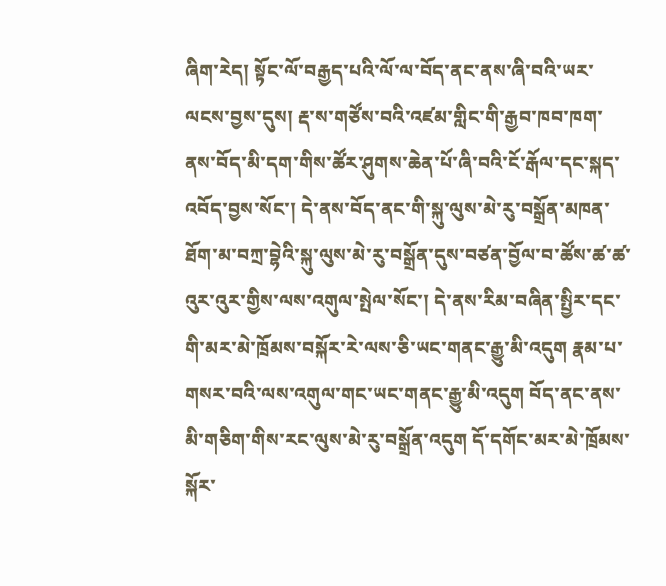ཞིག་རེད། སྟོང་ལོ་བརྒྱད་པའི་ལོ་ལ་བོད་ནང་ནས་ཞི་བའི་ཡར་ལངས་བྱས་དུས། རྡ་ས་གཙོས་བའི་འཛམ་གླིང་གི་རྒྱབ་ཁབ་ཁག་ནས་བོད་མི་དག་གིས་ཚོར་ཤུགས་ཆེན་པོ་ཞི་བའི་ངོ་རྒོལ་དང་སྐད་འབོད་བྱས་སོང་། དེ་ནས་བོད་ནང་གི་སྐུ་ལུས་མེ་རུ་བསྒྲོན་མཁན་ཐོག་མ་བཀྲ་བྷེའི་སྐུ་ལུས་མེ་རུ་བསྒྲོན་དུས་བཙན་བྱོལ་བ་ཚོས་ཚ་ཚ་འུར་འུར་གྱིས་ལས་འགུལ་སྤེལ་སོང་། དེ་ནས་རིམ་བཞིན་སྤྱིར་དང་གི་མར་མེ་ཁྲོམས་བསྐོར་རེ་ལས་ཅི་ཡང་གནང་རྒྱུ་མི་འདུག རྣམ་པ་གསར་བའི་ལས་འགུལ་གང་ཡང་གནང་རྒྱུ་མི་འདུག བོད་ནང་ནས་མི་གཅིག་གིས་རང་ལུས་མེ་རུ་བསྒྲོན་འདུག དོ་དགོང་མར་མེ་ཁྲོམས་སྐོར་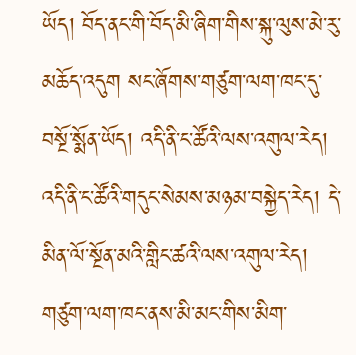ཡོད། བོད་ནང་གི་བོད་མི་ཞིག་གིས་སྐུ་ལུས་མེ་རུ་མཆོད་འདུག སང་ཞོགས་གཙུག་ལག་ཁང་དུ་བསྔོ་སྨོན་ཡོད། འདི་ནི་ང་ཚོའི་ལས་འགུལ་རེད། འདི་ནི་ང་ཚོའི་གདུང་སེམས་མཉམ་བསྐྱེད་རེད། དེ་མིན་ལོ་སྔོན་མའི་གླིང་ཚའི་ལས་འགུལ་རེད། གཙུག་ལག་ཁང་ནས་མི་མང་གིས་མིག་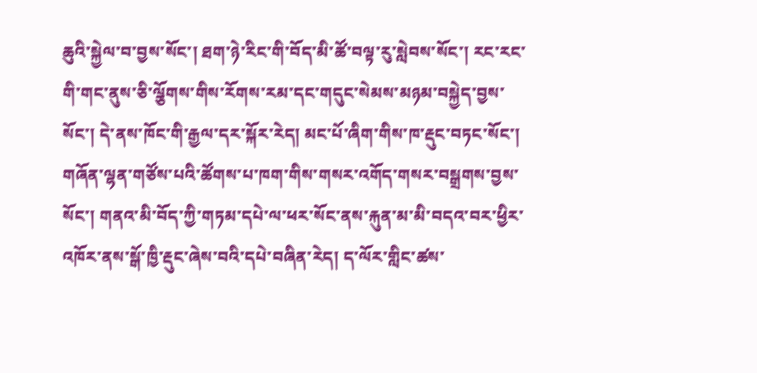ཆུའི་སྐྱེལ་བ་བྱས་སོང་། ཐག་ཉེ་རིང་གི་བོད་མི་ཚོ་བལྟ་རུ་སླེབས་སོང་། རང་རང་གི་གང་ནུས་ཅི་ལྕོགས་གིས་རོགས་རམ་དང་གདུང་སེམས་མཉམ་བསྐྱེད་བྱས་སོང་། དེ་ནས་ཁོང་གི་རྒྱལ་དར་སྐོར་རེད། མང་པོ་ཞིག་གིས་ཁ་རྡུང་བཏང་སོང་། གཞོན་ལྷན་གཙོས་པའི་ཚོགས་པ་ཁག་གིས་གསར་འགོད་གསར་བསྒྲགས་བྱས་སོང་། གནའ་མི་བོད་ཀྱི་གཏམ་དཔེ་ལ་ཕར་སོང་ནས་རྐུན་མ་མི་བདའ་བར་ཕྱིར་འཁོར་ནས་སྒོ་ཁྱི་རྡུང་ཞེས་བའི་དཔེ་བཞིན་རེད། ད་ལོར་གླིང་ཚས་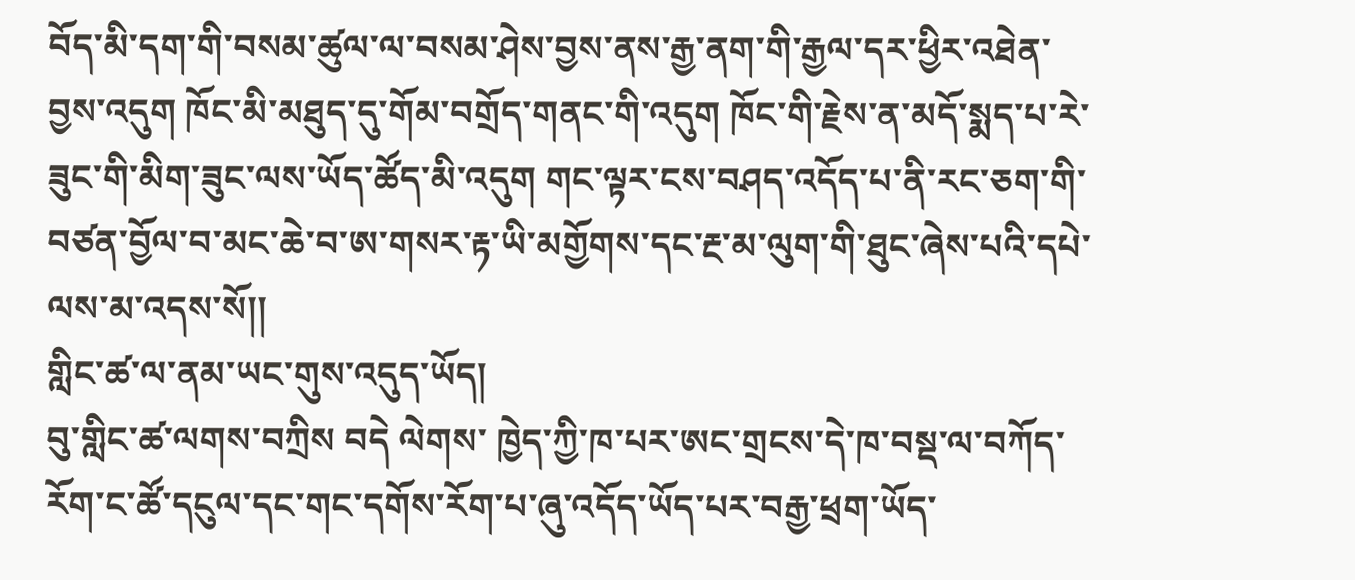བོད་མི་དག་གི་བསམ་ཚུལ་ལ་བསམ་ཤེས་བྱས་ནས་རྒྱ་ནག་གི་རྒྱལ་དར་ཕྱིར་འཐེན་བྱས་འདུག ཁོང་མི་མཐུད་དུ་གོམ་བགྲོད་གནང་གི་འདུག ཁོང་གི་རྗེས་ན་མདོ་སྨད་པ་རེ་ཟུང་གི་མིག་ཟུང་ལས་ཡོད་ཚོད་མི་འདུག གང་ལྟར་ངས་བཤད་འདོད་པ་ནི་རང་ཅག་གི་བཙན་བྱོལ་བ་མང་ཆེ་བ་ཨ་གསར་རྟ་ཡི་མགྱོགས་དང་རྔ་མ་ལུག་གི་ཐུང་ཞེས་པའི་དཔེ་ལས་མ་འདས་སོ།།
གླིང་ཚ་ལ་ནམ་ཡང་གུས་འདུད་ཡོད།
བུ་གླིང་ཚ་ལགས་བཀྲིས བདེ ལེགས་ ཁྱེད་ཀྱི་ཁ་པར་ཨང་གྲངས་དེ་ཁ་བསྡ་ལ་བཀོད་རོག་ང་ཚོ་དངུལ་དང་གང་དགོས་རོག་པ་ཞུ་འདོད་ཡོད་པར་བརྒྱ་ཕྲག་ཡོད་